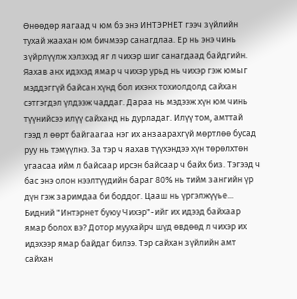Өнөөдөр яагаад ч юм бэ энэ ИНТЭРНЕТ гээч зүйлийн тухай жаахан юм бичмээр санагдлаа. Ер нь энэ чинь зүйрлүүлж хэлэхэд яг л чихэр шиг санагдаад байдгийн.
Яахав анх идэхэд ямар ч чихэр урьд нь чихэр гэж юмыг мэддэггүй байсан хүнд бол ихэнх тохиолдолд сайхан сэтгэгдэл үлдээж чаддаг. Дараа нь мэдээж хүн юм чинь түүнийсээ илүү сайханд нь дурладаг. Илүү том, амттай гээд л өөрт байгаагаа нэг их анзаарахгүй мөртлөө бусад руу нь тэмүүлнэ. За тэр ч яахав түүхэндээ хүн төрөлхтөн угаасаа ийм л байсаар ирсэн байсаар ч байх биз. Тэгээд ч бас энэ олон нээлтүүдийн бараг 80% нь тийм зангийн үр дүн гэж заримдаа би боддог. Цааш нь үргэлжүүье... Бидний "Интэрнет буюу Чихэр"-ийг их идээд байхаар ямар болох вэ? Дотор муухайрч шүд өвдөөд л чихэр их идэхээр ямар байдаг билээ. Тэр сайхан зүйлийн амт сайхан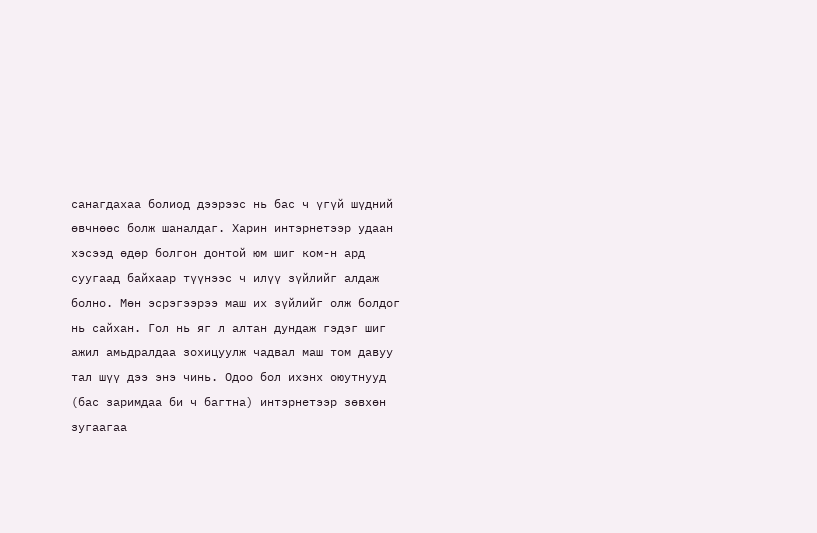санагдахаа болиод дээрээс нь бас ч үгүй шүдний өвчнөөс болж шаналдаг. Харин интэрнетээр удаан хэсээд өдөр болгон донтой юм шиг ком-н ард суугаад байхаар түүнээс ч илүү зүйлийг алдаж болно. Мөн эсрэгээрээ маш их зүйлийг олж болдог нь сайхан. Гол нь яг л алтан дундаж гэдэг шиг ажил амьдралдаа зохицуулж чадвал маш том давуу тал шүү дээ энэ чинь. Одоо бол ихэнх оюутнууд (бас заримдаа би ч багтна) интэрнетээр зөвхөн зугаагаа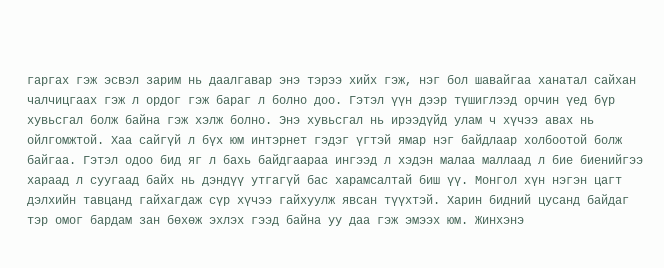гаргах гэж эсвэл зарим нь даалгавар энэ тэрээ хийх гэж, нэг бол шавайгаа ханатал сайхан чалчицгаах гэж л ордог гэж бараг л болно доо. Гэтэл үүн дээр түшиглээд орчин үед бүр хувьсгал болж байна гэж хэлж болно. Энэ хувьсгал нь ирээдүйд улам ч хүчээ авах нь ойлгомжтой. Хаа сайгүй л бүх юм интэрнет гэдэг үгтэй ямар нэг байдлаар холбоотой болж байгаа. Гэтэл одоо бид яг л бахь байдгаараа ингээд л хэдэн малаа маллаад л бие биенийгээ хараад л суугаад байх нь дэндүү утгагүй бас харамсалтай биш үү. Монгол хүн нэгэн цагт дэлхийн тавцанд гайхагдаж сүр хүчээ гайхуулж явсан түүхтэй. Харин бидний цусанд байдаг тэр омог бардам зан бөхөж эхлэх гээд байна уу даа гэж эмээх юм. Жинхэнэ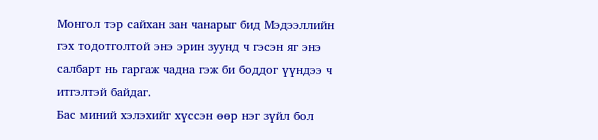Монгол тэр сайхан зан чанарыг бид Мэдээллийн гэх тодотголтой энэ эрин зуунд ч гэсэн яг энэ салбарт нь гаргаж чадна гэж би боддог үүндээ ч итгэлтэй байдаг.
Бас миний хэлэхийг хүссэн өөр нэг зүйл бол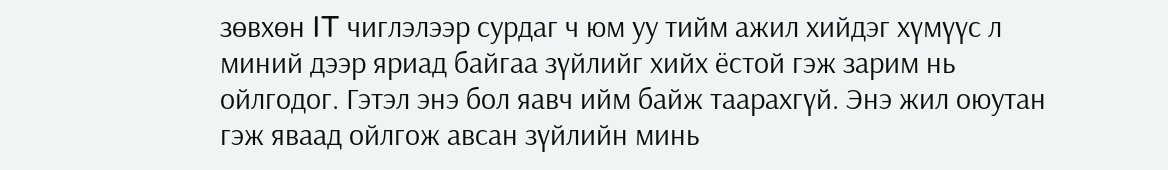зөвхөн IT чиглэлээр сурдаг ч юм уу тийм ажил хийдэг хүмүүс л миний дээр яриад байгаа зүйлийг хийх ёстой гэж зарим нь ойлгодог. Гэтэл энэ бол яавч ийм байж таарахгүй. Энэ жил оюутан гэж яваад ойлгож авсан зүйлийн минь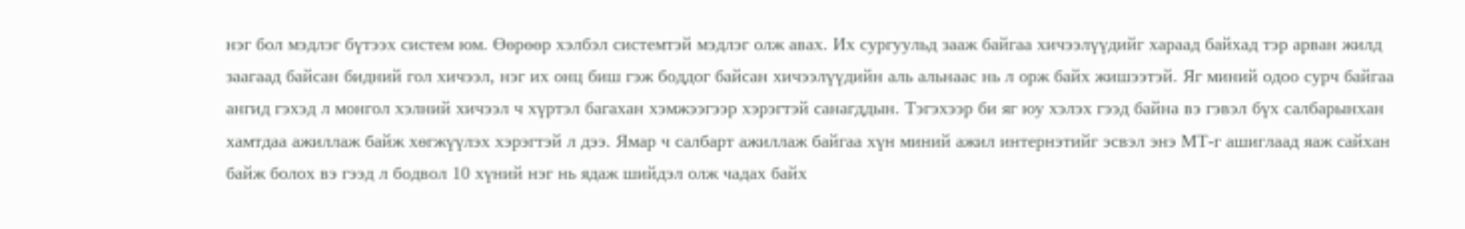нэг бол мэдлэг бүтээх систем юм. Өөрөөр хэлбэл системтэй мэдлэг олж авах. Их сургуульд зааж байгаа хичээлүүдийг хараад байхад тэр арван жилд заагаад байсан бидний гол хичээл, нэг их онц биш гэж боддог байсан хичээлүүдийн аль альнаас нь л орж байх жишээтэй. Яг миний одоо сурч байгаа ангид гэхэд л монгол хэлний хичээл ч хүртэл багахан хэмжээгээр хэрэгтэй санагддын. Тэгэхээр би яг юу хэлэх гээд байна вэ гэвэл бүх салбарынхан хамтдаа ажиллаж байж хөгжүүлэх хэрэгтэй л дээ. Ямар ч салбарт ажиллаж байгаа хүн миний ажил интернэтийг эсвэл энэ МТ-г ашиглаад яаж сайхан байж болох вэ гээд л бодвол 10 хүний нэг нь ядаж шийдэл олж чадах байх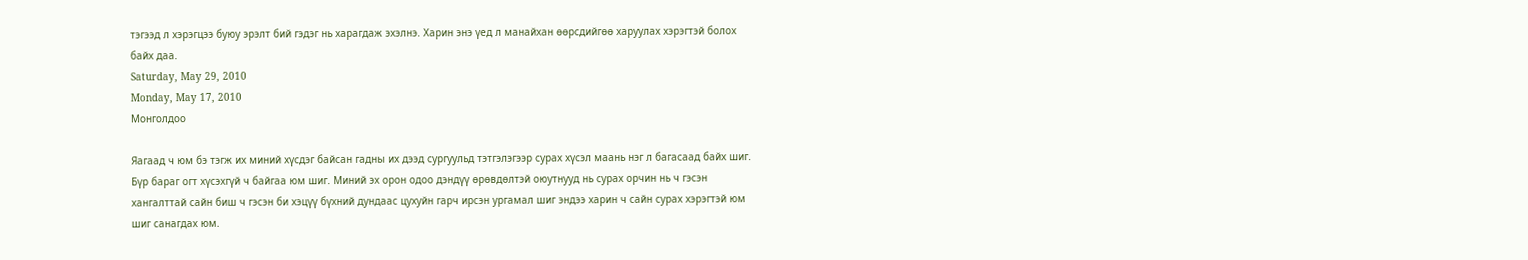тэгээд л хэрэгцээ буюу эрэлт бий гэдэг нь харагдаж эхэлнэ. Харин энэ үед л манайхан өөрсдийгөө харуулах хэрэгтэй болох байх даа.
Saturday, May 29, 2010
Monday, May 17, 2010
Монголдоо

Яагаад ч юм бэ тэгж их миний хүсдэг байсан гадны их дээд сургуульд тэтгэлэгээр сурах хүсэл маань нэг л багасаад байх шиг. Бүр бараг огт хүсэхгүй ч байгаа юм шиг. Миний эх орон одоо дэндүү өрөвдөлтэй оюутнууд нь сурах орчин нь ч гэсэн хангалттай сайн биш ч гэсэн би хэцүү бүхний дундаас цухуйн гарч ирсэн ургамал шиг эндээ харин ч сайн сурах хэрэгтэй юм шиг санагдах юм.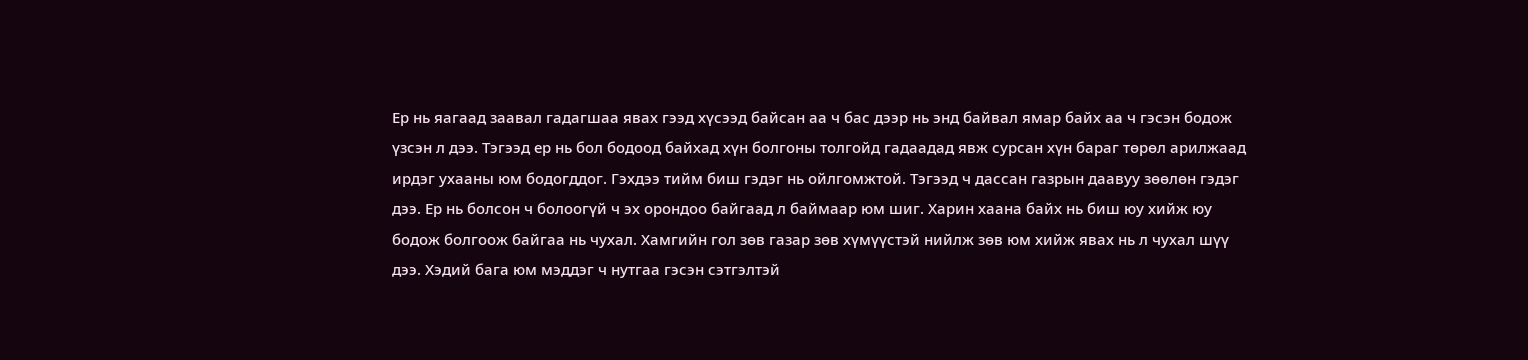Ер нь яагаад заавал гадагшаа явах гээд хүсээд байсан аа ч бас дээр нь энд байвал ямар байх аа ч гэсэн бодож үзсэн л дээ. Тэгээд ер нь бол бодоод байхад хүн болгоны толгойд гадаадад явж сурсан хүн бараг төрөл арилжаад ирдэг ухааны юм бодогддог. Гэхдээ тийм биш гэдэг нь ойлгомжтой. Тэгээд ч дассан газрын даавуу зөөлөн гэдэг дээ. Ер нь болсон ч болоогүй ч эх орондоо байгаад л баймаар юм шиг. Харин хаана байх нь биш юу хийж юу бодож болгоож байгаа нь чухал. Хамгийн гол зөв газар зөв хүмүүстэй нийлж зөв юм хийж явах нь л чухал шүү дээ. Хэдий бага юм мэддэг ч нутгаа гэсэн сэтгэлтэй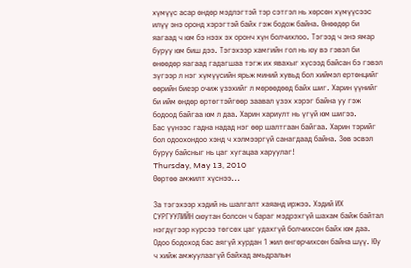хүмүүс асар өндөр мэдлэгтэй тэр сэтгэл нь хөрсөн хүмүүсээс илүү энэ оронд хэрэгтэй байх гэж бодож байна. Өнөөдөр би яагаад ч юм бэ нээх эх оронч хүн болчихлоо. Тэгээд ч энэ ямар буруу юм биш дээ. Тэгэхээр хамгийн гол нь юу вэ гэвэл би өнөөдөр яагаад гадагшаа тэгж их явахыг хүсээд байсан бэ гэвэл зүгээр л нэг хүмүүсийн ярьж миний хувьд бол хиймэл ертөнцийг өөрийн биеэр очиж үзэхийг л мөрөөдөөд байх шиг. Харин үүнийг би ийм өндөр өртөгтэйгөөр заавал үзэх хэрэг байна уу гэж бодоод байгаа юм л даа. Харин хариулт нь үгүй юм шигээ.
Бас үүнээс гадна надад нэг өөр шалтгаан байгаа. Харин тэрийг бол одоохондоо хэнд ч хэлмээргүй санагдаад байна. Зөв эсвэл буруу байсныг нь цаг хугацаа харуулаг!
Thursday, May 13, 2010
Өөртөө амжилт хүснээ...

За тэгэхээр хэдий нь шалгалт хаяанд иржээ. Хэдий ИХ СУРГУУЛИЙН оюутан болсон ч бараг мэдрэхгүй шахам байж байтал нэгдүгээр курсээ төгсөх цаг удахгүй болчихсон байх юм даа. Одоо бодоход бас аягүй хурдан 1 жил өнгөрчихсөн байна шүү. Юу ч хийж амжуулаагүй байхад амьдралын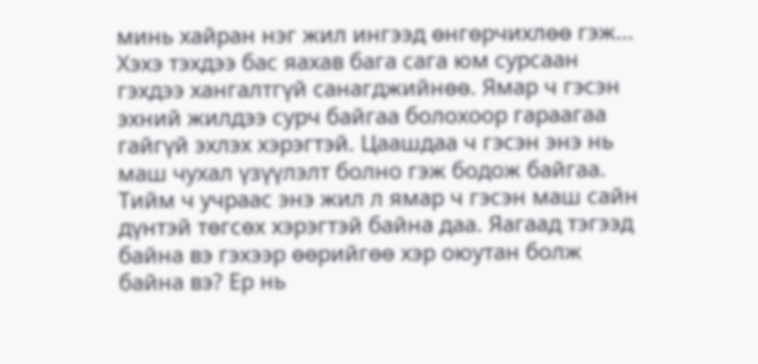минь хайран нэг жил ингээд өнгөрчихлөө гэж... Хэхэ тэхдээ бас яахав бага сага юм сурсаан гэхдээ хангалтгүй санагджийнөө. Ямар ч гэсэн эхний жилдээ сурч байгаа болохоор гараагаа гайгүй эхлэх хэрэгтэй. Цаашдаа ч гэсэн энэ нь маш чухал үзүүлэлт болно гэж бодож байгаа. Тийм ч учраас энэ жил л ямар ч гэсэн маш сайн дүнтэй төгсөх хэрэгтэй байна даа. Яагаад тэгээд байна вэ гэхээр өөрийгөө хэр оюутан болж байна вэ? Ер нь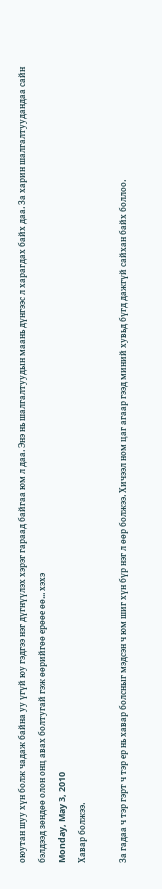оюутан шуу хүн болж чадаж байна уу үгүй юу гэдгээ нэг дүгнүүлэх хэрэг гараад байгаа юм л даа. Энэ нь шалгалтуудын маань дүнгээс л харагдах байх даа. За харин шалгалтуудандаа сайн бэлдээд зөндөө олон онц авах болтугай гэж өөрийгөө ерөөе өө... хэхэ
Monday, May 3, 2010
Хавар болжээ.

За гадаа ч тэр гэрт ч тэр ер нь хавар болсныг мэдсэн ч юм шиг хүн бүр нэг л өөр болжээ. Хичээл ном цаг агаар гээд миний хувьд бүгд дажгүй сайхан байх боллоо.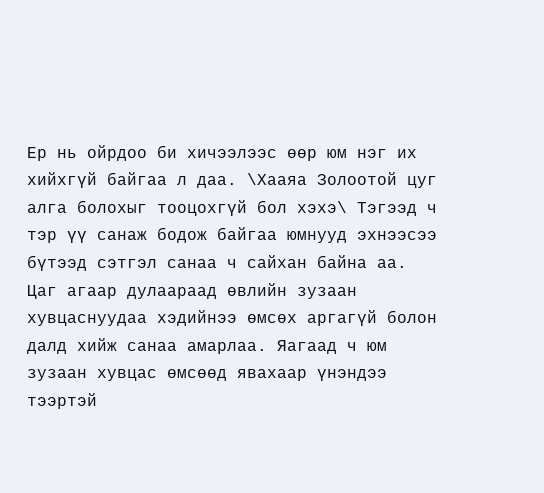Ер нь ойрдоо би хичээлээс өөр юм нэг их хийхгүй байгаа л даа. \Хааяа Золоотой цуг алга болохыг тооцохгүй бол хэхэ\ Тэгээд ч тэр үү санаж бодож байгаа юмнууд эхнээсээ бүтээд сэтгэл санаа ч сайхан байна аа. Цаг агаар дулаараад өвлийн зузаан хувцаснуудаа хэдийнээ өмсөх аргагүй болон далд хийж санаа амарлаа. Яагаад ч юм зузаан хувцас өмсөөд явахаар үнэндээ тээртэй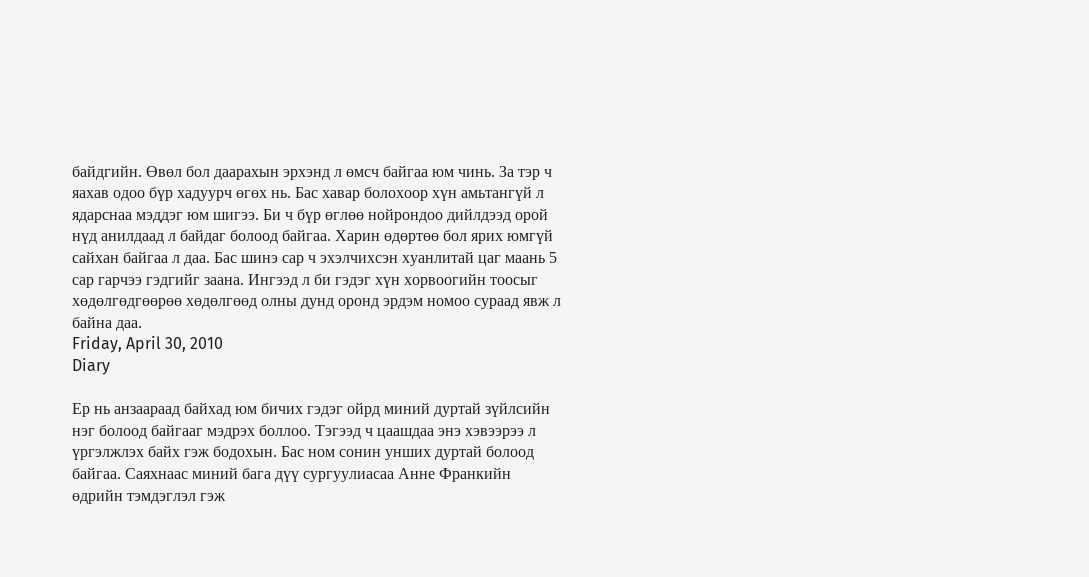байдгийн. Өвөл бол даарахын эрхэнд л өмсч байгаа юм чинь. За тэр ч яахав одоо бүр хадуурч өгөх нь. Бас хавар болохоор хүн амьтангүй л ядарснаа мэддэг юм шигээ. Би ч бүр өглөө нойрондоо дийлдээд орой нүд анилдаад л байдаг болоод байгаа. Харин өдөртөө бол ярих юмгүй сайхан байгаа л даа. Бас шинэ сар ч эхэлчихсэн хуанлитай цаг маань 5 сар гарчээ гэдгийг заана. Ингээд л би гэдэг хүн хорвоогийн тоосыг хөдөлгөдгөөрөө хөдөлгөөд олны дунд оронд эрдэм номоо сураад явж л байна даа.
Friday, April 30, 2010
Diary

Ер нь анзаараад байхад юм бичих гэдэг ойрд миний дуртай зүйлсийн нэг болоод байгааг мэдрэх боллоо. Тэгээд ч цаашдаа энэ хэвээрээ л үргэлжлэх байх гэж бодохын. Бас ном сонин унших дуртай болоод байгаа. Саяхнаас миний бага дүү сургуулиасаа Анне Франкийн өдрийн тэмдэглэл гэж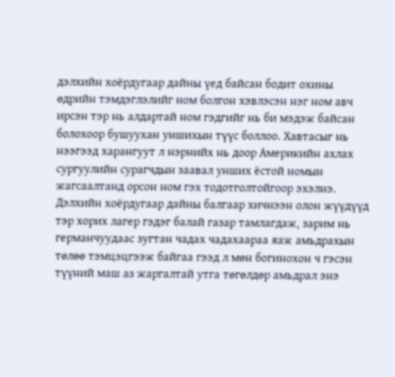дэлхийн хоёрдугаар дайны үед байсан бодит охины өдрийн тэмдэглэлийг ном болгон хэвлэсэн нэг ном авч ирсэн тэр нь алдартай ном гэдгийг нь би мэдэж байсан болохоор бушуухан уншихын түүс боллоо. Хавтасыг нь нээгээд харангуут л нэрнийх нь доор Америкийн ахлах сургуулийн сурагчдын заавал унших ёстой номын жагсаалтанд орсон ном гэх тодотголтойгоор эхэлнэ. Дэлхийн хоёрдугаар дайны балгаар хичнээн олон жүүдүүд тэр хорих лагер гэдэг балай газар тамлагдаж, зарим нь германчуудаас зугтан чадах чадахаараа яаж амьдрахын төлөө тэмцэцгээж байгаа гээд л мөн богинохон ч гэсэн түүний маш аз жаргалтай утга төгөлдөр амьдрал энэ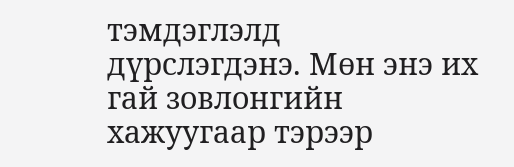тэмдэглэлд дүрслэгдэнэ. Мөн энэ их гай зовлонгийн хажуугаар тэрээр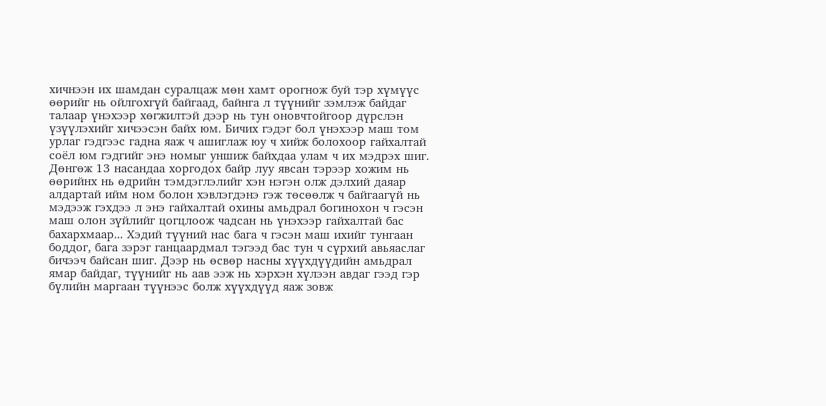хичнээн их шамдан суралцаж мөн хамт орогнож буй тэр хүмүүс өөрийг нь ойлгохгүй байгаад, байнга л түүнийг зэмлэж байдаг талаар үнэхээр хөгжилтэй дээр нь тун оновчтойгоор дүрслэн үзүүлэхийг хичээсэн байх юм. Бичих гэдэг бол үнэхээр маш том урлаг гэдгээс гадна яаж ч ашиглаж юу ч хийж болохоор гайхалтай соёл юм гэдгийг энэ номыг уншиж байхдаа улам ч их мэдрэх шиг. Дөнгөж 13 насандаа хоргодох байр луу явсан тэрээр хожим нь өөрийнх нь өдрийн тэмдэглэлийг хэн нэгэн олж дэлхий даяар алдартай ийм ном болон хэвлэгдэнэ гэж төсөөлж ч байгаагүй нь мэдээж гэхдээ л энэ гайхалтай охины амьдрал богинохон ч гэсэн маш олон зүйлийг цогцлоож чадсан нь үнэхээр гайхалтай бас бахархмаар... Хэдий түүний нас бага ч гэсэн маш ихийг тунгаан боддог, бага зэрэг ганцаардмал тэгээд бас тун ч сүрхий авьяаслаг бичээч байсан шиг. Дээр нь өсвөр насны хүүхдүүдийн амьдрал ямар байдаг, түүнийг нь аав ээж нь хэрхэн хүлээн авдаг гээд гэр бүлийн маргаан түүнээс болж хүүхдүүд яаж зовж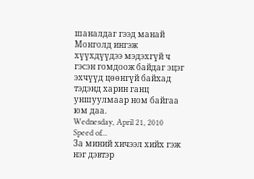шаналдаг гээд манай Монголд ингэж хүүхдүүдээ мэдэхгүй ч гэсэн гомдоож байдаг эцэг эхчүүд цөөнгүй байхад тэдэнд харин ганц уншуулмаар ном байгаа юм даа.
Wednesday, April 21, 2010
Speed of...
За миний хичээл хийх гэж нэг дэвтэр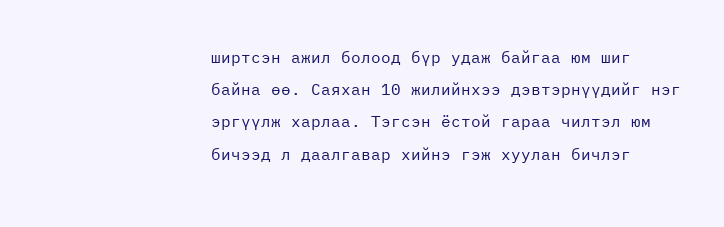ширтсэн ажил болоод бүр удаж байгаа юм шиг байна өө. Саяхан 10 жилийнхээ дэвтэрнүүдийг нэг эргүүлж харлаа. Тэгсэн ёстой гараа чилтэл юм бичээд л даалгавар хийнэ гэж хуулан бичлэг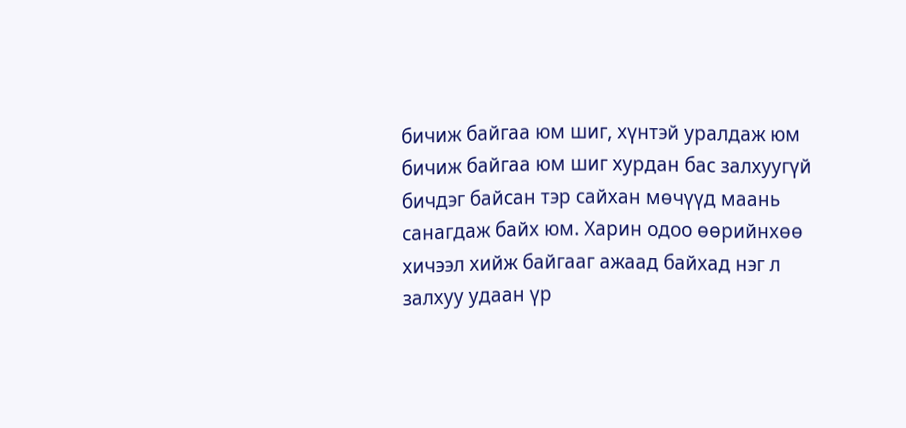бичиж байгаа юм шиг, хүнтэй уралдаж юм бичиж байгаа юм шиг хурдан бас залхуугүй бичдэг байсан тэр сайхан мөчүүд маань санагдаж байх юм. Харин одоо өөрийнхөө хичээл хийж байгааг ажаад байхад нэг л залхуу удаан үр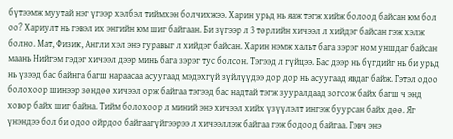бүтээмж муутай нэг үгээр хэлбэл тиймхэн болчихжээ. Харин урьд нь яаж тэгж хийж болоод байсан юм бол оо? Хариулт нь гэвэл их энгийн юм шиг байгаан. Би зүгээр л 3 төрлийн хичээл л хийдэг байсан гэж хэлж болно. Мат, Физик, Англи хэл энэ гуравыг л хийдэг байсан. Харин нэмж хальт бага зэрэг ном уншдаг байсан маань Нийгэм гэдэг хичээл дээр минь бага зэрэг тус болсон. Тэгээд л гүйцээ. Бас дээр нь бүгдийг нь би урьд нь үзээд бас байнга багш нараасаа асуугаад мэдэхгүй зүйлүүдээ дор дор нь асуугаад явдаг байж. Гэтэл одоо болохоор шинээр зөндөө хичээл орж байгаа тэгээд бас надтай тэгж зууралдаад зогсож байх багш ч энд ховор байх шиг байна. Тийм болохоор л миний энэ хичээл хийх үзүүлэлт ингэж буурсан байх дөө. Яг үнэндээ бол би одоо ойрдоо байгаагүйгээрээ л хичээллэж байгаа гэж бодоод байгаа. Гэвч энэ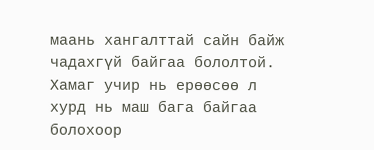маань хангалттай сайн байж чадахгүй байгаа бололтой. Хамаг учир нь ерөөсөө л хурд нь маш бага байгаа болохоор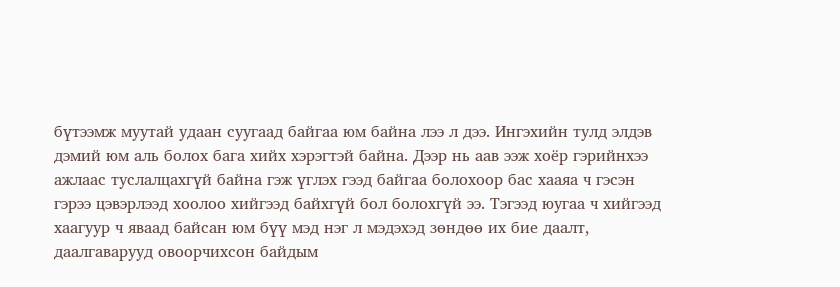бүтээмж муутай удаан суугаад байгаа юм байна лээ л дээ. Ингэхийн тулд элдэв дэмий юм аль болох бага хийх хэрэгтэй байна. Дээр нь аав ээж хоёр гэрийнхээ ажлаас туслалцахгүй байна гэж үглэх гээд байгаа болохоор бас хааяа ч гэсэн гэрээ цэвэрлээд хоолоо хийгээд байхгүй бол болохгүй ээ. Тэгээд юугаа ч хийгээд хаагуур ч яваад байсан юм бүү мэд нэг л мэдэхэд зөндөө их бие даалт, даалгаварууд овоорчихсон байдым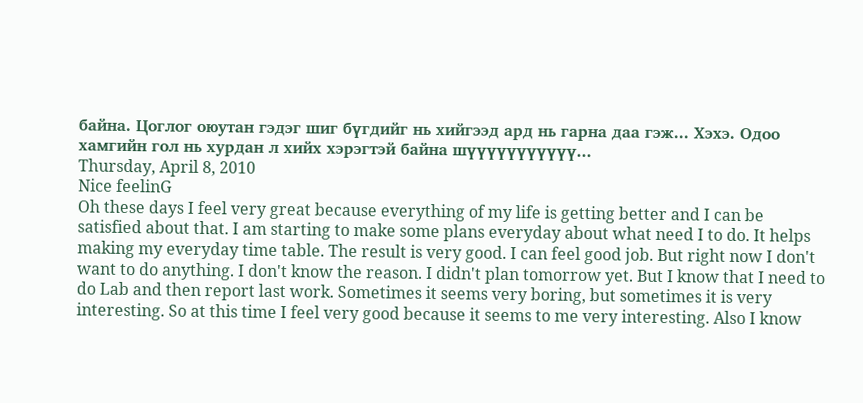байна. Цоглог оюутан гэдэг шиг бүгдийг нь хийгээд ард нь гарна даа гэж... Хэхэ. Одоо хамгийн гол нь хурдан л хийх хэрэгтэй байна шүүүүүүүүүүү...
Thursday, April 8, 2010
Nice feelinG
Oh these days I feel very great because everything of my life is getting better and I can be satisfied about that. I am starting to make some plans everyday about what need I to do. It helps making my everyday time table. The result is very good. I can feel good job. But right now I don't want to do anything. I don't know the reason. I didn't plan tomorrow yet. But I know that I need to do Lab and then report last work. Sometimes it seems very boring, but sometimes it is very interesting. So at this time I feel very good because it seems to me very interesting. Also I know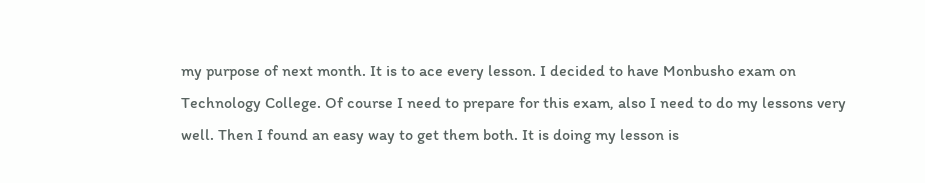my purpose of next month. It is to ace every lesson. I decided to have Monbusho exam on Technology College. Of course I need to prepare for this exam, also I need to do my lessons very well. Then I found an easy way to get them both. It is doing my lesson is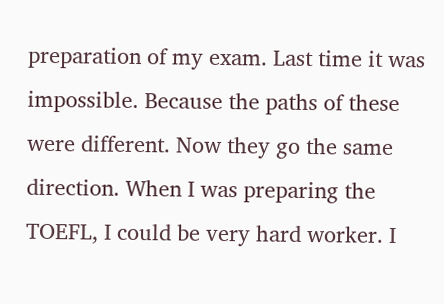preparation of my exam. Last time it was impossible. Because the paths of these were different. Now they go the same direction. When I was preparing the TOEFL, I could be very hard worker. I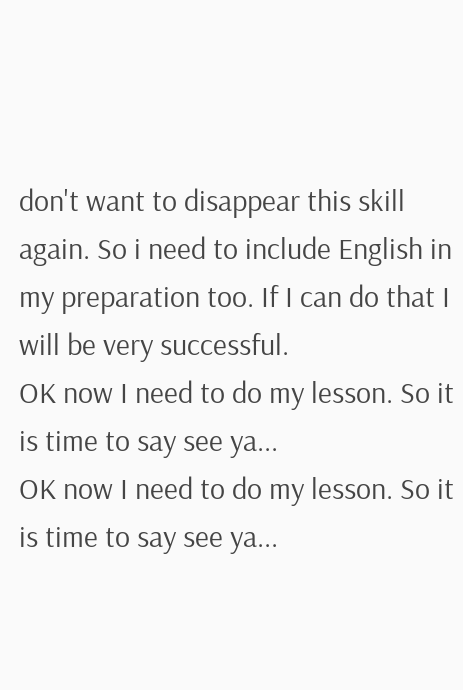don't want to disappear this skill again. So i need to include English in my preparation too. If I can do that I will be very successful.
OK now I need to do my lesson. So it is time to say see ya...
OK now I need to do my lesson. So it is time to say see ya...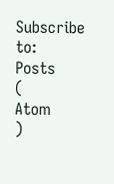Subscribe to:
Posts
(
Atom
)